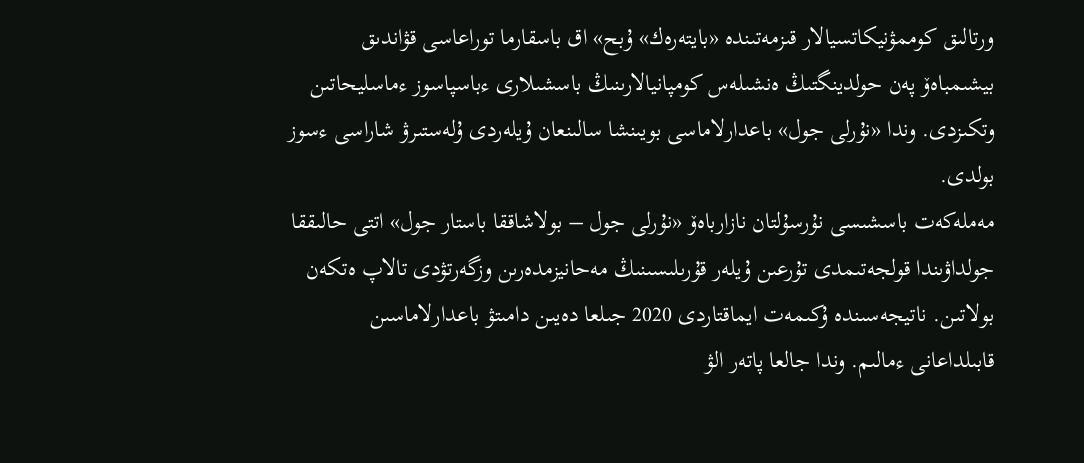ورتالىق كوممۋنيكاتسيالار قىزمەتىندە «بايتەرەك» ۇبح» اق باسقارما توراعاسى قۋاندىق بيشىمباەۆ پەن حولدينگتىڭ ەنشىلەس كومپانيالارىنىڭ باسشىلارى ءباسپاسوز ءماسليحاتىن وتكىزدى. وندا «نۇرلى جول» باعدارلاماسى بويىنشا سالىنعان ۇيلەردى ۇلەستىرۋ شاراسى ءسوز بولدى.
مەملەكەت باسشىسى نۇرسۇلتان نازارباەۆ «نۇرلى جول – بولاشاققا باستار جول» اتتى حالىققا جولداۋىندا قولجەتىمدى تۇرعىن ۇيلەر قۇرىلىسىنىڭ مەحانيزمدەرىن وزگەرتۋدى تالاپ ەتكەن بولاتىن. ناتيجەسىندە ۇكىمەت ايماقتاردى 2020 جىلعا دەيىن دامىتۋ باعدارلاماسىن قابىلداعانى ءمالىم. وندا جالعا پاتەر الۋ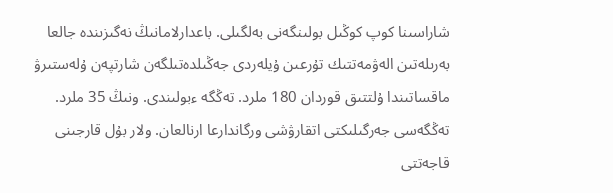شاراسىنا كوپ كوڭىل بولىنگەنى بەلگىلى. باعدارلامانىڭ نەگىزىندە جالعا بەرىلەتىن الەۋمەتتىك تۇرعىن ۇيلەردى جەڭىلدەتىلگەن شارتپەن ۇلەستىرۋ ماقساتىندا ۇلتتىق قوردان 180 ملرد. تەڭگە ءبولىندى. ونىڭ 35 ملرد. تەڭگەسى جەرگىلىكتى اتقارۋشى ورگاندارعا ارنالعان. ولار بۇل قارجىنى قاجەتتى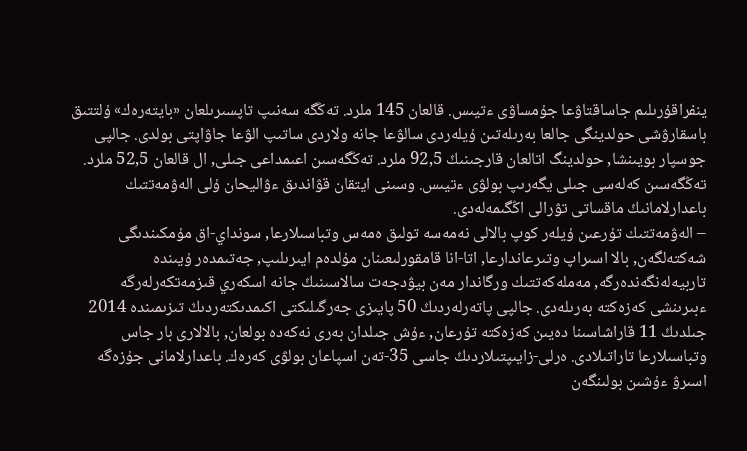ينفراقۇرىلىم جاساقتاۋعا جۇمساۋى ءتيىس. قالعان 145 ملرد. تەڭگە سەنىپ تاپسىرىلعان «بايتەرەك» ۇلتتىق باسقارۋشى حولدينگى جالعا بەرىلەتىن ۇيلەردى سالۋعا جانە ولاردى ساتىپ الۋعا جاۋاپتى بولدى. جالپى جوسپار بويىنشا, حولدينگ اتالعان قارجىنىڭ 92,5 ملرد. تەڭگەسىن اعىمداعى جىلى, ال قالعان 52,5 ملرد. تەڭگەسىن كەلەسى جىلى يگەرىپ بولۋى ءتيىس. وسىنى ايتقان قۋاندىق ءۋاليحان ۇلى الەۋمەتتىك باعدارلامانىڭ ماقساتى تۋرالى اڭگىمەلەدى.
– الەۋمەتتىك تۇرعىن ۇيلەر كوپ بالالى نەمەسە تولىق ەمەس وتباسىلارعا, سونداي-اق مۇمكىندىگى شەكتەلگەن, بالا اسىراپ وتىرعاندارعا, اتا-انا قامقورلىعىنان مۇلدەم ايىرىلىپ, جەتىمدەر ۇيىندە تاربيەلەنگەندەرگە, مەملەكەتتىك ورگاندار مەن بيۋدجەت سالاسىنىڭ جانە اسكەري قىزمەتكەرلەرگە ءبىرىنشى كەزەكتە بەرىلەدى. جالپى پاتەرلەردىڭ 50 پايىزى جەرگىلىكتى اكىمدىكتەردىڭ تىزىمىندە 2014 جىلدىڭ 11 قاراشاسىنا دەيىن كەزەكتە تۇرعان, ءۇش جىلدان بەرى نەكەدە بولعان, بالالارى بار جاس وتباسىلارعا تاراتىلادى. ەرلى-زايىپتىلاردىڭ جاسى 35-تەن اسپاعان بولۋى كەرەك. باعدارلامانى جۇزەگە اسىرۋ ءۇشىن بولىنگەن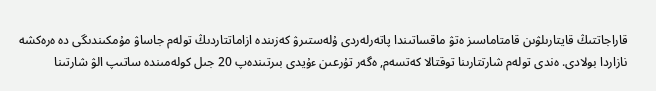قاراجاتتىڭ قايتارىلۋىن قامتاماسىز ەتۋ ماقساتىندا پاتەرلەردى ۇلەستىرۋ كەزىندە ازاماتتاردىڭ تولەم جاساۋ مۇمكىندىگى دە ەرەكشە نازاردا بولادى. ەندى تولەم شارتتارىنا توقتالا كەتسەم, ەگەر تۇرعىن ءۇيدى بىرتىندەپ 20 جىل كولەمىندە ساتىپ الۋ شارتىنا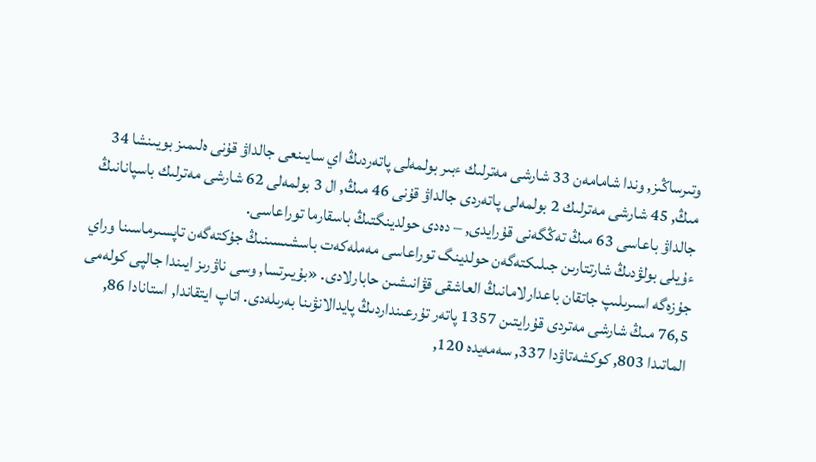وتىرساڭىز, وندا شامامەن 33 شارشى مەترلىك ءبىر بولمەلى پاتەردىڭ اي سايىنعى جالداۋ قۇنى ەلىمىز بويىنشا 34 مىڭ, 45 شارشى مەترلىك 2 بولمەلى پاتەردى جالداۋ قۇنى 46 مىڭ, ال 3 بولمەلى 62 شارشى مەترلىك باسپانانىڭ جالداۋ باعاسى 63 مىڭ تەڭگەنى قۇرايدى, – دەدى حولدينگتىڭ باسقارما توراعاسى.
ءۇيلى بولۋدىڭ شارتتارىن جىلىكتەگەن حولدينگ توراعاسى مەملەكەت باسشىسىنىڭ جۇكتەگەن تاپسىرماسىنا وراي جۇزەگە اسىرىلىپ جاتقان باعدارلامانىڭ العاشقى قۋانىشىن حابارلادى. «بۇيىرتسا, وسى ناۋرىز ايىندا جالپى كولەمى 76,5 مىڭ شارشى مەتردى قۇرايتىن 1357 پاتەر تۇرعىنداردىڭ پايدالانۋىنا بەرىلەدى. اتاپ ايتقاندا, استانادا 86, الماتىدا 803, كوكشەتاۋدا 337, سەمەيدە 120,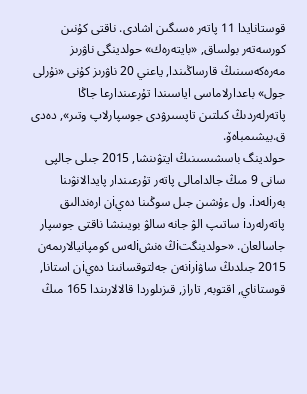قوستانايدا 11 پاتەر ەسىگىن اشادى. ناقتى كۇنىن كورسەتەر بولساق, «بايتەرەك» حولدينگى ناۋرىز مەرەكەسىنىڭ قارساڭىندا, ياعني 20 ناۋرىز كۇنى «نۇرلى جول» باعدارلاماسى اياسىندا تۇرعىندارعا جاڭا پاتەرلەردىڭ كىلتىن تاپسىرۋدى جوسپارلاپ وتىر», دەدى ق.بيشىمباەۆ.
حولدينگ باسشىسىنىڭ ايتۋىنشا, 2015 جىلى جالپى سانى 9 مىڭ جالدامالى پاتەر تۇرعىندار پايدالانۋىنا بەرiلەدi. ول ءۇشىن جىل سوڭىنا دەيiن ارەندالىق پاتەرلەردi ساتىپ الۋ جانە سالۋ بويىنشا ناقتى جوسپار جاسالعان. «حولدينگتiڭ ەنشiلەس كومپانيالارىمەن 2015 جىلدىڭ ساۋiرiنەن جەلتوقسانىنا دەيiن استانا, قوستاناي, اقتوبە, تاراز, قىزىلوردا قالالارىندا 165 مىڭ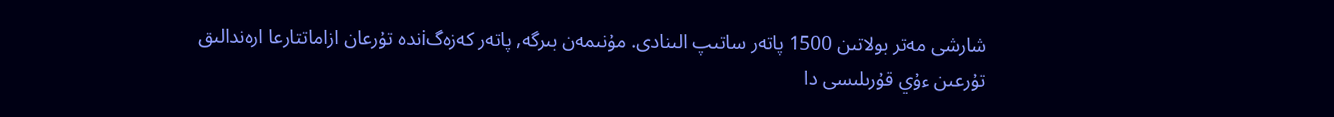شارشى مەتر بولاتىن 1500 پاتەر ساتىپ الىنادى. مۇنىمەن بىرگە, پاتەر كەزەگiندە تۇرعان ازاماتتارعا ارەندالىق تۇرعىن ءۇي قۇرىلىسى دا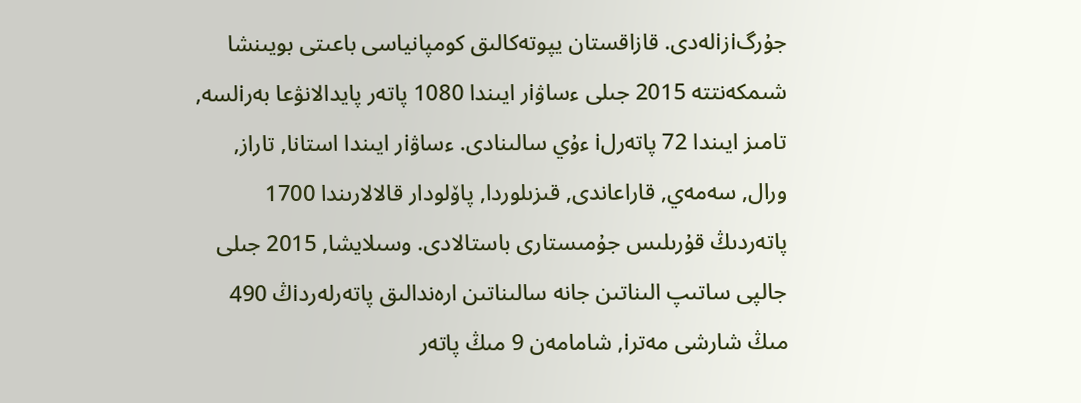جۇرگiزiلەدى. قازاقستان يپوتەكالىق كومپانياسى باعىتى بويىنشا شىمكەنتتە 2015 جىلى ءساۋiر ايىندا 1080 پاتەر پايدالانۋعا بەرiلسە, تامىز ايىندا 72 پاتەرلi ءۇي سالىنادى. ءساۋiر ايىندا استانا, تاراز, ورال, سەمەي, قاراعاندى, قىزىلوردا, پاۆلودار قالالارىندا 1700 پاتەردىڭ قۇرىلىس جۇمىستارى باستالادى. وسىلايشا, 2015 جىلى جالپى ساتىپ الىناتىن جانە سالىناتىن ارەندالىق پاتەرلەردiڭ 490 مىڭ شارشى مەترi, شامامەن 9 مىڭ پاتەر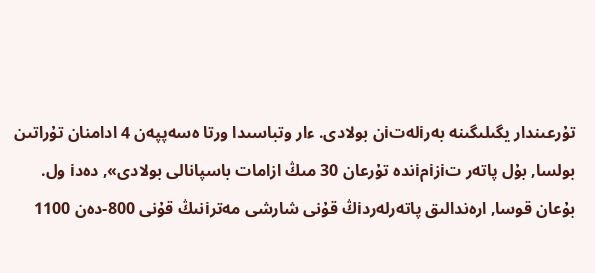تۇرعىندار يگىلىگىنە بەرiلەتiن بولادى. ءار وتباسىدا ورتا ەسەپپەن 4 ادامنان تۇراتىن بولسا, بۇل پاتەر تiزiمiندە تۇرعان 30 مىڭ ازامات باسپانالى بولادى», دەدi ول. بۇعان قوسا, ارەندالىق پاتەرلەردiڭ قۇنى شارشى مەترiنىڭ قۇنى 800-دەن 1100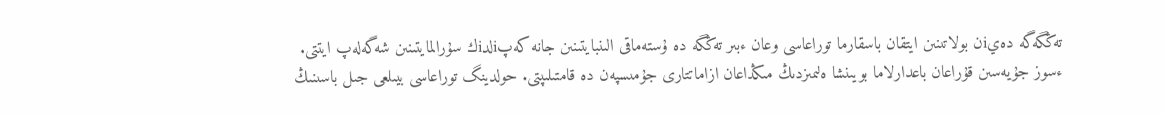تەڭگەگە دەيiن بولاتىنىن ايتقان باسقارما توراعاسى وعان ءبىر تەڭگە دە ۇستەماقى الىنبايتىنىن جانە كەپiلدiك سۇرالمايتىنىن شەگەلەپ ايتتى.
ءسوز جۇيەسىن قۇراعان باعدارلاما بويىنشا ەلىمىزدىڭ مىڭداعان ازاماتتارى جۇمىسپەن دە قامتىلىپتى. حولدينگ توراعاسى بيىلعى جىل باسىنىڭ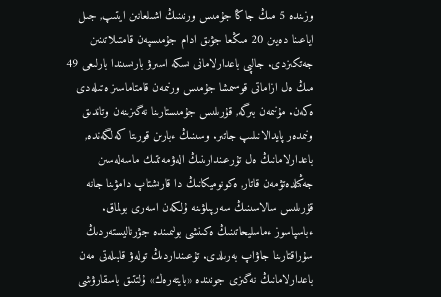وزىندە 5 مىڭ جاڭا جۇمىس ورنىنىڭ اشىلعانىن ايتىپ, جىل اياعىنا دەيىن 20 مىڭعا جۋىق ادام جۇمىسپەن قامتىلاتىنىن جەتكىزدى. جالپى باعدارلامانى ىسكە اسىرۋ بارىسىندا بارلىعى 49 مىڭ ەل ازاماتى قوسىمشا جۇمىس ورنىمەن قامتاماسىز ەتىلەدى ەكەن. مۇنىمەن بىرگە, قۇرىلىس جۇمىستارىنا نەگىزىنەن وتاندىق ونىمدەر پايدالانىلىپ جاتىر. وسىنىڭ ءبارىن قورىتا كەلگەندە, باعدارلامانىڭ ەل تۇرعىندارىنىڭ الەۋمەتتىك ماسەلەسىن جەڭىلدەتۋمەن قاتار, ەكونوميكانىڭ دا قارىشتاپ دامۋىنا جانە قۇرىلىس سالاسىنىڭ سەرپىلۋىنە ۇلكەن اسەرى بولماق.
ءباسپاسوز ءماسليحاتىنىڭ ەكىنشى بولىمىندە جۋرناليستەردىڭ سۇراقتارىنا جاۋاپ بەرىلدى. تۇعىنداردىڭ تولەۋ قابىلەتى مەن باعدارلامانىڭ نەگىزى جونىندە «بايتەرەك» ۇلتتىق باسقارۋشى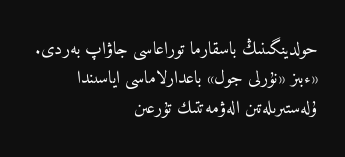حولدينگىنىڭ باسقارما توراعاسى جاۋاپ بەردى. «ءبىز «نۇرلى جول» باعدارلاماسى اياسىندا ۇلەستىرىلەتىن الەۋمەتتىك تۇرعىن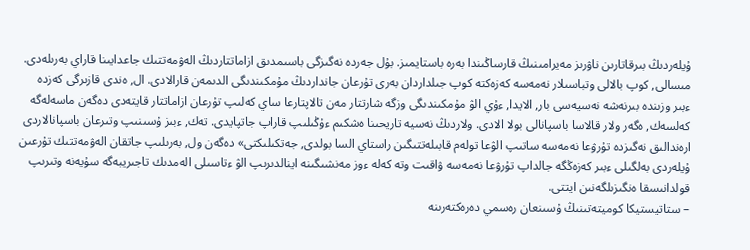ۇيلەردىڭ بىرقاتارىن ناۋرىز مەيرامىنىڭ قارساڭىندا بەرە باستايمىز. بۇل جەردە نەگىزگى باسىمدىق ازاماتتاردىڭ الەۋمەتتىك جاعدايىنا قاراي بەرىلەدى. مىسالى, كوپ بالالى وتباسىلار نەمەسە كەزەكتە كوپ جىلداردان بەرى تۇرعان جانداردىڭ مۇمكىندىگى الدىمەن قارالادى. ال, ەندى قازىرگى كەزدە ءبىر وزىندە بىرنەشە نەسيەسى بار, الايدا, ءۇي الۋ مۇمكىندىگى وزگە شارتتار مەن تالاپتارعا ساي كەلىپ تۇرعان ازاماتتار قايتەدى دەگەن ماسەلەگە كەلسەك, ەگەر ولار قالاسا باسپانالى بولا الادى. ولاردىڭ نەسيە تاريحىنا ەشكىم ءۇڭىلىپ قاراپ جاتپايدى. تەك, ءبىز ۇسىنىپ وتىرعان باسپانالاردى ارەندالىق نەگىزدە تۇرۋعا نەمەسە ساتىپ الۋعا تولەم قابىلەتتىگىن راستاي السا بولدى, جەتكىلىكتى» دەگەن ول, بەرىلىپ جاتقان الەۋمەتتىك تۇرعىن ۇيلەردى بەلگىلى ءبىر كەزەڭگە جالداپ تۇرۋعا نەمەسە ۋاقىت وتە كەلە ءوز مەنشىگىنە اينالدىرىپ الۋ ءتاسىلى الەمدىك تاجىريبەگە سۇيەنە وتىرىپ قولدانىسقا ەنگىزىلگەنىن ايتتى.
– ستاتيستيكا كوميتەتىنىڭ ۇسىنعان رەسمي دەرەكتەرىنە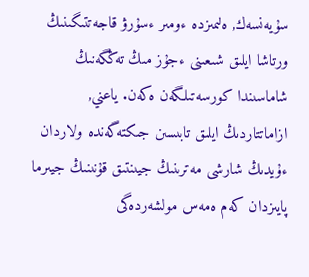سۇيەنسەك, ەلىمىزدە ءومىر ءسۇرۋ قاجەتتىگىنىڭ ورتاشا ايلىق شىعىنى ءجۇز مىڭ تەڭگەنىڭ شاماسىندا كورسەتىلگەن ەكەن. ياعني, ازاماتتاردىڭ ايلىق تابىسىن جىكتەگەندە ولاردان ءۇيدىڭ شارشى مەترىنىڭ جيىنتىق قۇنىنىڭ جيىرما پايىزدان كەم ەمەس مولشەردەگى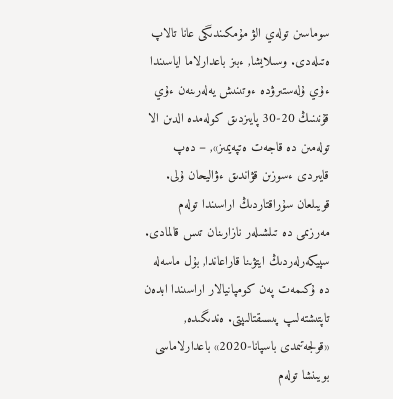سوماسىن تولەي الۋ مۇمكىندىگى عانا تالاپ ەتىلەدى. وسىلايشا, ءبىز باعدارلاما اياسىندا ءۇي ۇلەستىرۋدە ءوتىنىش يەلەرىنەن ءۇي قۇنىنىڭ 20-30 پايىزدىق كولەمدە الدىن الا تولەمىن دە قاجەت ەتپەيمىز», – دەپ قايىردى ءسوزىن قۋاندىق ءۋاليحان ۇلى.
قويىلعان سۇراقتاردىڭ اراسىندا تولەم مەرزىمى دە تىلشىلەر نازارىنان تىس قالمادى. سپيكەرلەردىڭ ايتۋىنا قاراعاندا, بۇل ماسەلە دە ۇكىمەت پەن كومپانيالار اراسىندا ابدەن تاپتىشتەلىپ پىسىقتالىپتى. ەندىگىدە, «قولجەتىمدى باسپانا-2020» باعدارلاماسى بويىنشا تولەم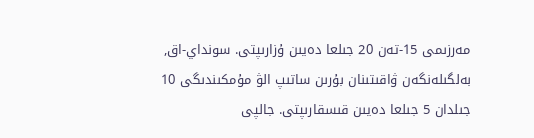مەرزىمى 15-تەن 20 جىلعا دەيىن ۇزارىپتى. سونداي-اق, بەلگىلەنگەن ۋاقىتىنان بۇرىن ساتىپ الۋ مۇمكىندىگى 10 جىلدان 5 جىلعا دەيىن قىسقارىپتى. جالپى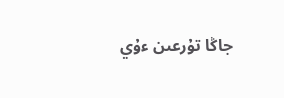جاڭا تۇرعىن ءۇي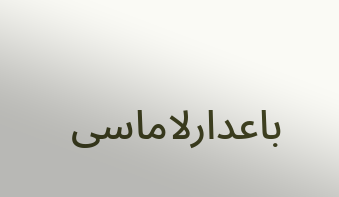باعدارلاماسى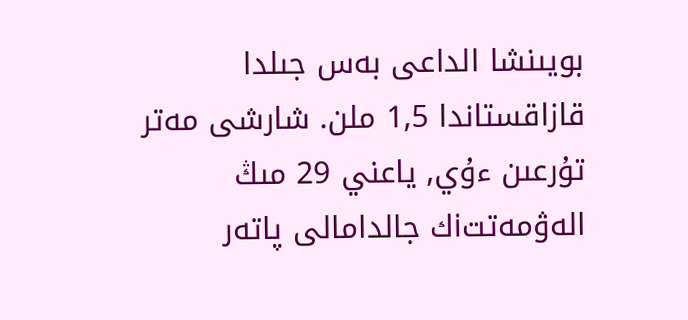بويىنشا الداعى بەس جىلدا قازاقستاندا 1,5 ملن. شارشى مەتر تۇرعىن ءۇي, ياعني 29 مىڭ الەۋمەتتiك جالدامالى پاتەر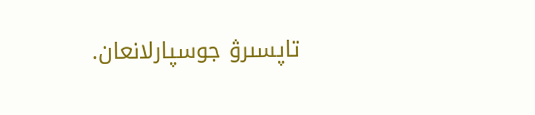تاپسىرۋ جوسپارلانعان.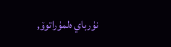نۇرباي ەلمۇراتوۆ,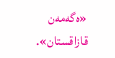«ەگەمەن قازاقستان».